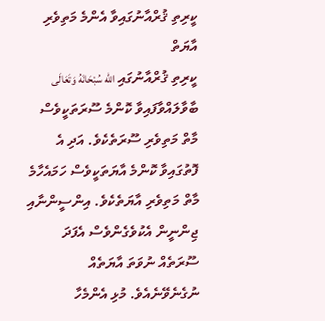ކީރިތި ޤުރްއާނުގައިވާ އެންމެ މަތިވެރި އާޔަތް
ކީރިތި ޤުރްއާނުގައި الله سُبْحَانَهُ وَتَعَالَى ބާވާލައްވާފައިވާ ކޮންމެ ސޫރަތަކީވެސް މާތް މަތިވެރި ސޫރަތެކެވެ. އަދި އެ ފޮތުގައިވާ ކޮންމެ އާޔަތަކީވެސް ހަމައެހާމެ މާތް މަތިވެރި އާޔަތެކެވެ. އިންސީންނާއި ޖިންނީން އެކުވެގެންވެސް އެފަދަ ސޫރަތެއް ނުވަތަ އާޔަތެއް ނުގެނެވޭނެއެވެ. މުޅި އެންމެހާ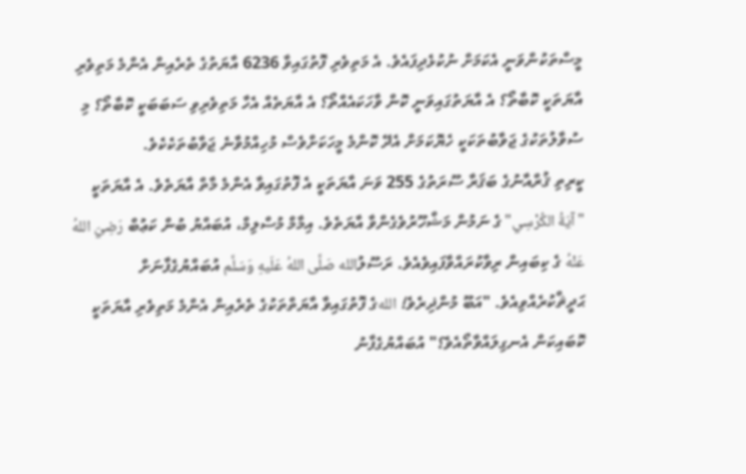މީސްތަކުންވަނީ އެކަމަށް ނުކުޅެދިފައެވެ. އެ މަތިވެރި ފޮތުގައިވާ 6236 އާޔަތުގެ ތެރެއިން އެންމެ މަތިވެރި އާޔަތަކީ ކޮބާތޯ؟ އެ އާޔަތުގައިވަނީ ކޮން ވާހަކައެއްތޯ؟ އެ އާޔަތެއް އެހާ މަތިވެރިވި ސަބަބަކީ ކޮބާތޯ؟ މި ސުވާލުތަކުގެ ޖަވާބުތަކަކީ ހެޔޮކަމަށް އެދޭ ކޮންމެ މީހަކަށްވެސް މުހިއްމުވާނެ ޖަވާބުތަކެކެވެ.
ކީރިތި ޤުރްއާނުގެ ބަޤަރާ ސޫރަތުގެ 255 ވަނަ އާޔަތަކީ އެ ފޮތުގައިވާ އެންމެ މާތް އާޔަތެވެ. އެ އާޔަތަކީ "آيَةُ الكُرْسِي" ގެ ނަމުން މަޝްހޫރުވެގެންވާ އާޔަތެވެ. އިމާމް މުސްލިމް، އުބައްޔު ބުން ކަޢުބް رَضِيَ اللهُ عَنْهُ ގެ ކިބައިން ރިވާކުރައްވާފައިވެއެވެ. ރަސޫލުالله صَلَّى اللهُ عَلَيهِ وَسَلَّم އުބައްޔުގެފާނަށް ޙަދީޘްކުރެއްވިއެވެ. "އަބޫ މުންޛިރެވެ! اللهގެ ފޮތުގައިވާ އާޔަތްތަކުގެ ތެރެއިން އެންމެ މަތިވެރި އާޔަތަކީ ކޮބައިކަން އެނގިލައްވާތޯއެވެ؟" އުބައްޔުގެފާނު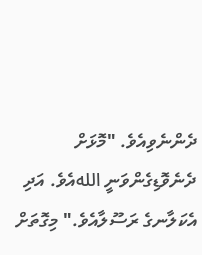ދެންނެވިއެވެ. "މޮޅަށް ދެނެވޮޑިގެންވަނީ اللهއެވެ. އަދި އެކަލާނގެ ރަސޫލާއެވެ." މިގޮތަށް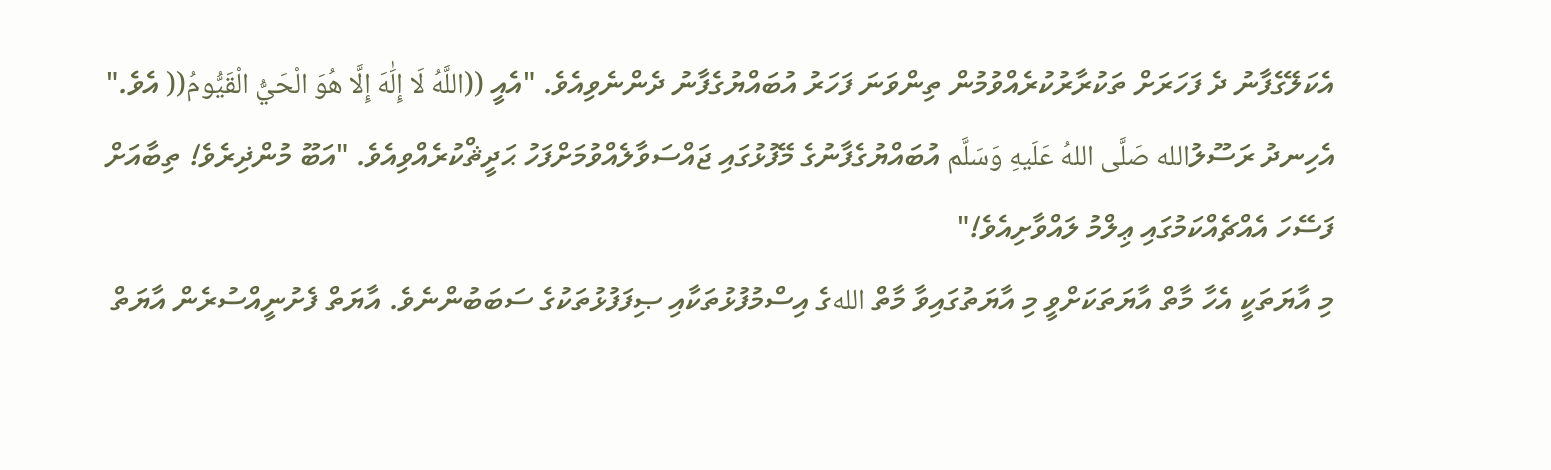އެކަލޭގެފާނު ދެ ފަހަރަށް ތަކުރާރުކުރެއްވުމުން ތިންވަނަ ފަހަރު އުބައްޔުގެފާނު ދެންނެވިއެވެ. "އެއީ ((اللَّهُ لَا إِلَٰهَ إِلَّا هُوَ الْحَيُّ الْقَيُّومُ(( އެވެ." އެހިނދު ރަސޫލުالله صَلَّى اللهُ عَلَيهِ وَسَلَّم އުބައްޔުގެފާނުގެ މޭފުޅުގައި ޖައްސަވާލެއްވުމަށްފަހު ޙަދީޘްކުރެއްވިއެވެ. "އަބޫ މުންޛިރެވެ! ތިބާއަށް ފަސޭހަ އެއްޗެއްކަމުގައި ޢިލްމު ލައްވާށިއެވެ!"
މި އާޔަތަކީ އެހާ މާތް އާޔަތަކަށްވީ މި އާޔަތުގައިވާ މާތް اللهގެ އިސްމުފުޅުތަކާއި ޞިފަފުޅުތަކުގެ ސަބަބުންނެވެ. އާޔަތް ފެށުނީއްސުރެން އާޔަތް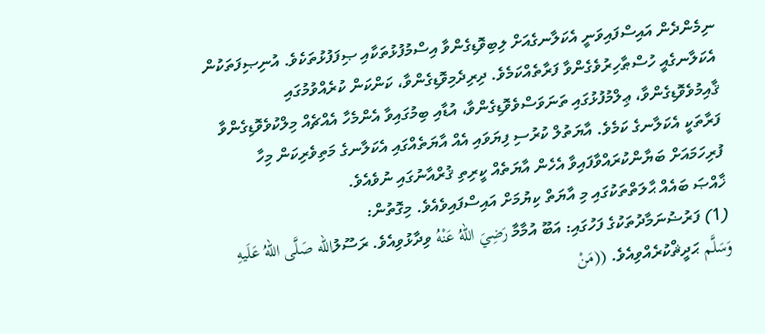ނިމެންދެން އައިސްފައިވަނީ އެކަލާނގެއަށް ލިބިވޮޑިގެންވާ އިސްމުފުޅުތަކާއި ޞިފަފުޅުތަކެވެ. އުނިޞިފަތަކުން އެކަލާނގެއީ ހުސްޠާހިރުވެގެންވާ ފަރާތެއްކަމެވެ. ދިރިދެމިވޮޑިގެންވާ، ކަންކަން ކުރެއްވުމުގައި ޤާއިމުވެވޮޑިގެންވާ، ޢިލްމުފުޅުގައި ތަނަވަސްވެވޮޑިގެންވާ، އުޑާއި ބިމުގައިވާ އެންމެހާ އެއްޗެއް މިލްކުވެވޮޑިގެންވާ ފަރާތަކީ އެކަލާނގެ ކަމެވެ. އާޔަތުލް ކުރުސި ފިޔަވައި އެއް އާޔަތެއްގައި އެކަލާނގެ މަތިވެރިކަން މިހާ ފުރިހަމައަށް ބަޔާންކުރައްވާފައިވާ އެހެން އާޔަތެއް ކީރިތި ޤުރްއާނުގައި ނުވެއެވެ.
ޚާއްޞަ ބައެއް ޙާލަތްތަކުގައި މި އާޔަތް ކިޔުމަށް އައިސްފައިވެއެވެ. މިގޮތުން:
(1) ފަރުޟުނަމާދުތަކުގެ ފަހުގައި: އަބޫ އުމާމާ رَضِيَ اللهُ عَنْهُ ވިދާޅުވިއެވެ. ރަސޫލުالله صَلَّى اللهُ عَلَيهِ وَسَلَّم ޙަދީޘްކުރެއްވިއެވެ. ((مَنْ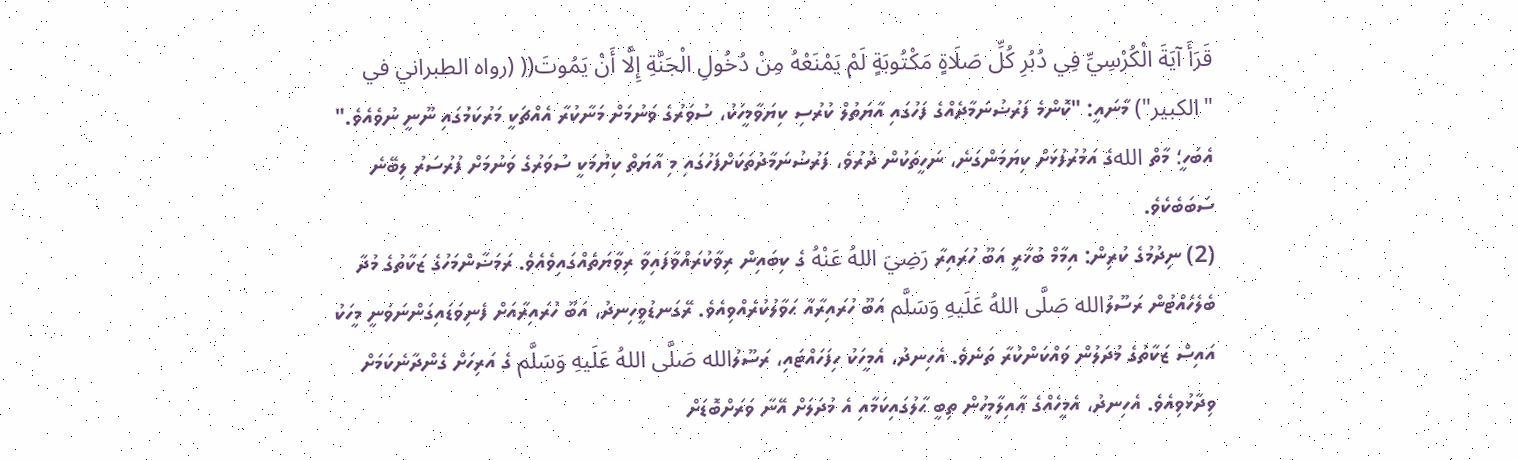قَرَأَ آيَةَ الْكُرْسِيِّ فِي دُبُرِ كُلِّ صَلَاةٍ مَكْتُوبَةٍ لَمْ يَمْنَعْهُ مِنْ دُخُولِ الْجَنَّةِ إِلَّا أَنْ يَمُوتَ(( (رواه الطبراني في "الكبير") މާނައީ: "ކޮންމެ ފަރުޟުނަމާދެއްގެ ފަހުގައި އާޔަތުލް ކުރުސި ކިޔަވާމީހަކު، ސުވަރުގެ ވަނުމަށް މަނާކުރާ އެއްޗަކީ މަރުކަމުގައި ނޫނީ ނުވެއެވެ." އެބަހީ؛ މާތް اللهގެ އަމުރުފުޅަށް ކިޔަމަންގަނެ، ނަހީތަކުން ދުރުވެ، ފަރުޟުނަމާދުތަކަށްފަހުގައި މި އާޔަތް ކިޔުމަކީ ސުވަރުގެ ވަނުމަށް ފުރުސަރު ލިބޭނެ ސަބަބެކެވެ.
(2) ނިދުމުގެ ކުރިން: އިމާމް ބުޚާރީ އަބޫ ހުރައިރާ رَضِيَ اللهُ عَنْهُ ގެ ކިބައިން ރިވާކުރައްވާފައިވާ ރިވާޔަތެއްގައިވެއެވެ. ރަމަޟާންމަހުގެ ޒަކާތުގެ މުދާ ބެލެހެއްޓުން ރަސޫލުالله صَلَّى اللهُ عَلَيهِ وَسَلَّم އަބޫ ހުރައިރާއާ ޙަވާލުކުރެއްވިއެވެ. ރޭގަނޑުވީހިނދު، އަބޫ ހުރައިރާއަށް ފެނިވަޑައިގަންނަވަނީ މީހަކު އައިސް ޒަކާތުގެ މުދަލުން ވައްކަންކުރާ ތަނެވެ. އެހިނދު، އެމީހަކު ހިފަހައްޓައި، ރަސޫލުالله صَلَّى اللهُ عَلَيهِ وَسَلَّم ގެ އަރިހަށް ގެންދާނެކަމަށް ވިދާޅުވިއެވެ. އެހިނދު، އެމީހެއްގެ ޢާއިލާމީހުން ތިބީ ޙާލުގައިކަމާއި އެ މުދަލަށް އޭނާ ވަރަށްބޮޑަށް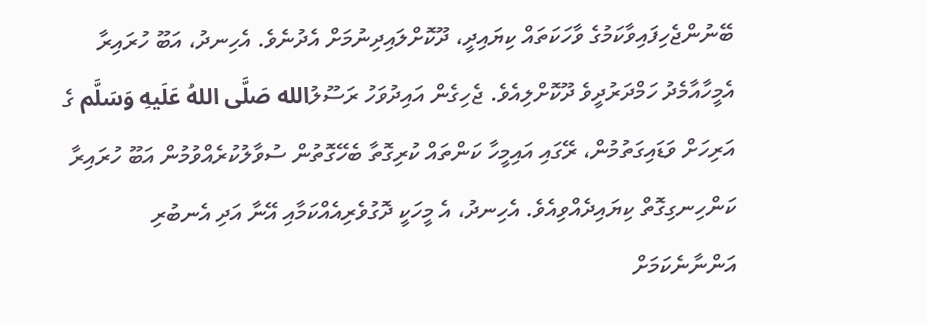ބޭނުންޖެހިފައިވާކަމުގެ ވާހަކަތައް ކިޔައިދީ، ދޫކޮށްލައިދިނުމަށް އެދުނެވެ. އެހިނދު، އަބޫ ހުރައިރާ އެމީހާއާމެދު ހަމްދަރުދީވެ ދޫކޮށްލިއެވެ. ޖެހިގެން އައިދުވަހު ރަސޫލުالله صَلَّى اللهُ عَلَيهِ وَسَلَّم ގެ އަރިހަށް ވަޑައިގަތުމުން، ރޭގައި އައިމީހާ ކަންތައް ކުރިގޮތާ ބެހޭގޮތުން ސުވާލުކުރެއްވުމުން އަބޫ ހުރައިރާ ކަންހިނގިގޮތް ކިޔައިދެއްވިއެވެ. އެހިނދު، އެ މީހަކީ ދޮގުވެރިއެއްކަމާއި އޭނާ އަދި އެނބުރި އަންނާނެކަމަށް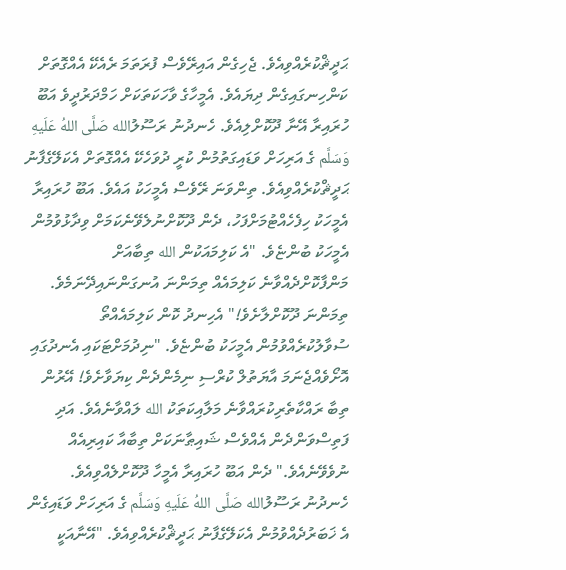ޙަދީޘްކުރެއްވިއެވެ. ޖެހިގެން އައިރޭވެސް ފުރަތަމަ ރެއެކޭ އެއްގޮތަށް ކަންހިނގައިގެން ދިޔައެވެ. އެމީހާގެ ވާހަކަތަކަށް ހަމްދަރުދީވެ އަބޫ ހުރައިރާ އޭނާ ދޫކޮށްލިއެވެ. ހެނދުނު ރަސޫލުالله صَلَّى اللهُ عَلَيهِ وَسَلَّم ގެ އަރިހަށް ވަޑައިގަތުމުން ކުރީ ދުވަހެކޭ އެއްގޮތަށް އެކަލޭގެފާނު ޙަދީޘްކުރެއްވިއެވެ. ތިންވަނަ ރޭވެސް އެމީހަކު އައެވެ. އަބޫ ހުރައިރާ އެމީހަކު ހިފެހެއްޓުމަށްފަހު، ދެން ދޫކޮށްނުލެވޭނެކަމަށް ވިދާޅުވުމުން އެމީހަކު ބުންޏެވެ. "އެ ކަލިމައަކުން الله ތިބާއަށް މަންފާކޮށްދެއްވާނެ ކަލިމައެއް ތިމަންނަ އުނގަންނައިދޭނަމެވެ. ތިމަންނަ ދޫކޮށްލާށެވެ!" އެހިނދު ކޮން ކަލިމައެއްތޯ ސުވާލުކުރެއްވުމުން އެމީހަކު ބުންޏެވެ. "ނިދުމަށްޓަކައި އެނދުގައި އޮށޯވެއްޖެނަމަ އާޔަތުލް ކުރްސި ނިމެންދެން ކިޔަވާށެވެ! އޭރުން ތިބާ ރައްކާތެރިކުރައްވާނެ މަލާއިކަތަކު الله ލައްވާނެއެވެ. އަދި ފަތިސްވަންދެން އެއްވެސް ޝައިޠާނަކަށް ތިބާއާ ކައިރިއެއް ނުވެވޭނެއެވެ." ދެން އަބޫ ހުރައިރާ އެމީހާ ދޫކޮށްލެއްވިއެވެ. ހެނދުނު ރަސޫލުالله صَلَّى اللهُ عَلَيهِ وَسَلَّم ގެ އަރިހަށް ވަޑައިގެން އެ ޚަބަރުދެއްވުމުން އެކަލޭގެފާނު ޙަދީޘްކުރެއްވިއެވެ. "އޭނާއަކީ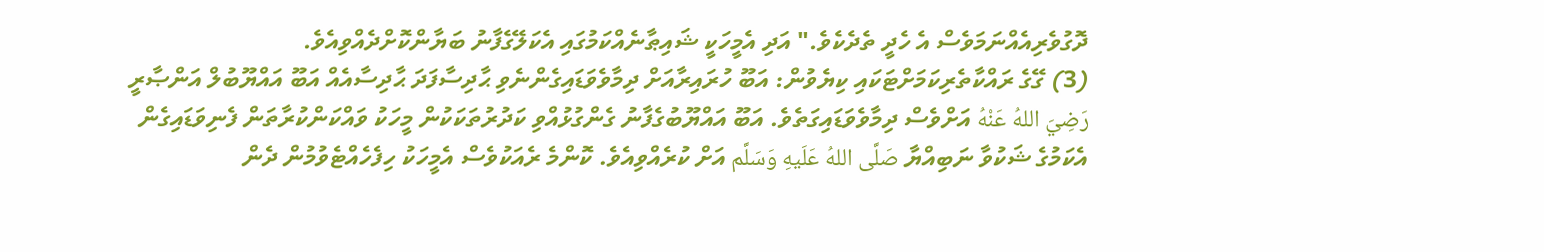ދޮގުވެރިއެއްނަމަވެސް އެ ހެދީ ތެދެކެވެ." އަދި އެމީހަކީ ޝައިޠާނެއްކަމުގައި އެކަލޭގެފާނު ބަޔާންކޮށްދެއްވިއެވެ.
(3) ގޭގެ ރައްކާތެރިކަމަށްޓަކައި ކިޔެވުން: އަބޫ ހުރައިރާއަށް ދިމާވެވަޑައިގެންނެވި ޙާދިސާފަދަ ޙާދިސާއެއް އަބޫ އައްޔޫބުލް އަންޞާރީ رَضِيَ اللهُ عَنْهُ އަށްވެސް ދިމާވެވަޑައިގަތެވެ. އަބޫ އައްޔޫބުގެފާނު ގެންގުޅުއްވި ކަދުރުތަކަކުން މީހަކު ވައްކަންކުރާތަން ފެނިވަޑައިގެން އެކަމުގެ ޝަކުވާ ނަބިއްޔާ صَلَّى اللهُ عَلَيهِ وَسَلَّم އަށް ކުރެއްވިއެވެ. ކޮންމެ ރެއަކުވެސް އެމީހަކު ހިފެހެއްޓެވުމުން ދެން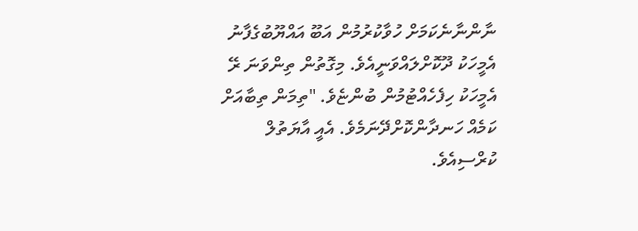ނާންނާނެކަމަށް ހުވާކުރުމުން އަބޫ އައްޔޫބުގެފާނު އެމީހަކު ދޫކޮށްލައްވަނީއެވެ. މިގޮތުން ތިންވަނަ ރޭ އެމީހަކު ހިފެހެއްޓުމުން ބުންޏެވެ. "ތިމަން ތިބާއަށް ކަމެއް ހަނދާންކޮށްދޭނަމެވެ. އެއީ އާޔަތުލް ކުރްސިއެވެ.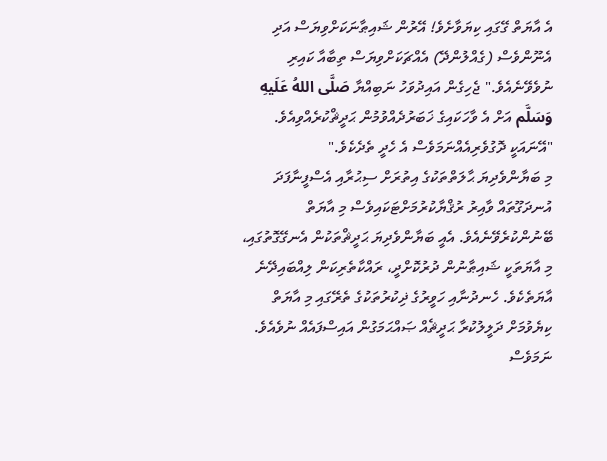އެ އާޔަތް ގޭގައި ކިޔަވާށެވެ! އޭރުން ޝައިޠާނަކަށްވިޔަސް އަދި އެނޫންވެސް (ގެއްލުންދޭ) އެއްޗަކަށްވިޔަސް ތިބާއާ ކައިރި ނުވެވޭނެއެވެ." ޖެހިގެން އައިދުވަހު ނަބިއްޔާ صَلَّى اللهُ عَلَيهِ وَسَلَّم އަށް އެ ވާހަކައިގެ ޚަބަރުދެއްވުމުން ޙަދީޘްކުރެއްވިއެވެ. "އޭނައަކީ ދޮގުވެރިއެއްނަމަވެސް އެ ހެދީ ތެދެކެވެ."
މި ބަޔާންވެދިޔަ ޙާލަތްތަކުގެ އިތުރަށް ސިޙުރާއި އެސްފީނާފަދަ އުނދަގޫތައް ވާއިރު ރުޤްޔާކުރުމަށްޓަކައިވެސް މި އާޔަތް ބޭނުންކުރެވޭނެއެވެ. އެއީ ބަޔާންވެދިޔަ ޙަދީޘްތަކުން އެނގޭގޮތުގައި، މި އާޔަތަކީ ޝައިޠާނުން ދުރުކޮށްދީ، ރައްކާތެރިކަން ލިއްބައިދޭނެ އާޔަތެކެވެ. ހެނދުނާއި ހަވީރުގެ ޛިކުރުތަކުގެ ތެރޭގައި މި އާޔަތް ކިޔެވުމަށް ދަލީލުކުރާ ޙަދީޘެއް ޞައްޙަމަގުން އައިސްފައެއް ނުވެއެވެ. ނަމަވެސް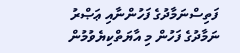ފަތިސްނަމާދުގެ ފަހުންނާއި ޢަޞްރު ނަމާދުގެ ފަހުން މި އާޔަތްކިޔެވުމުން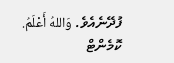ފުދޭނެއެވެ. وَاللهُ أَعْلَمُ.
ކޮމެންޓް